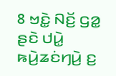8 ꤠꤢꤧ꤭ ꤡꤢꤩ꤬ ꤞꤤ꤭ ꤔꤢꤧ ꤓꤣꤧ꤭ ꤒꤣꤧ꤬ꤘꤢꤦꤚꤣꤧ꤬ ꤢ꤬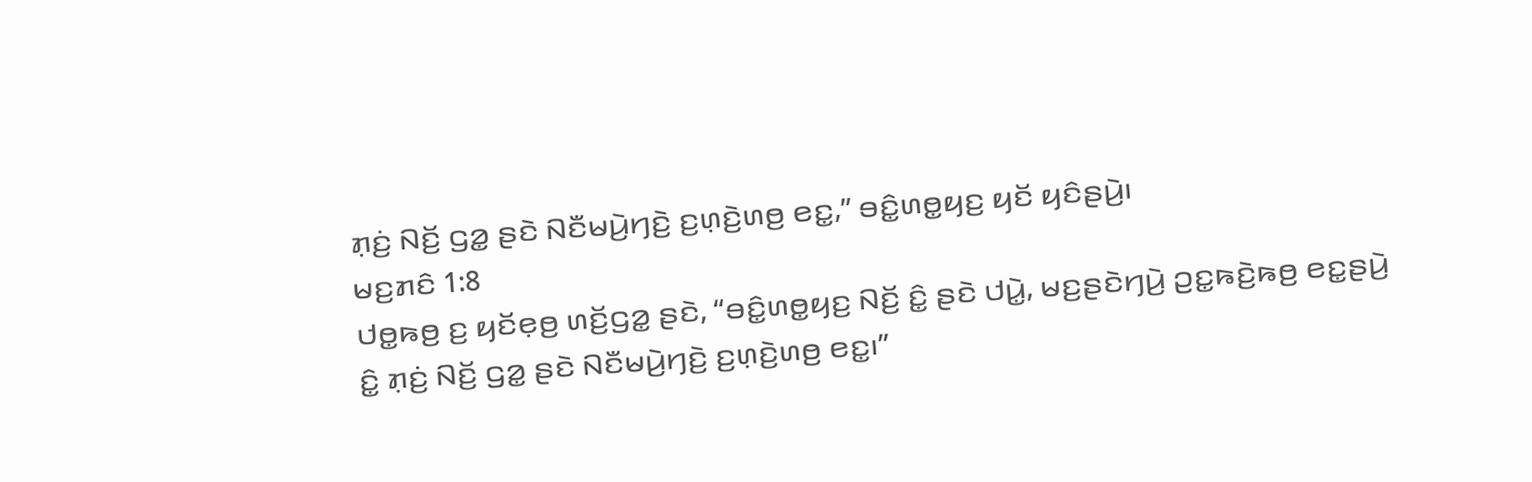ꤊ꤫ꤢꤦ꤬ ꤡꤢꤩ꤬ ꤞꤤ꤭ ꤔꤢꤧ ꤡꤢꤪꤗꤣꤧ꤬ꤚꤢꤧ꤬ ꤢ꤬ꤛ꤫ꤢꤧ꤬ꤛꤥ꤬ ꤕꤢ꤭,” ꤋꤢꤨ꤭ꤛꤥ꤭ꤟꤢ꤬ ꤟꤢꤩ ꤟꤢꤨꤔꤣꤧ꤬꤯
ꤗꤢ꤬ꤊꤢꤨ 1:8
ꤓꤥ꤭ꤒꤥ꤬ ꤢ꤬ ꤟꤢꤩꤕ꤫ꤥ꤬ ꤛꤢꤩ꤬ꤞꤤ꤭ ꤔꤢꤧ, “ꤋꤢꤨ꤭ꤛꤥ꤭ꤟꤢ꤬ ꤡꤢꤩ꤬ ꤢꤨ꤭ ꤔꤢꤧ ꤓꤣꤧ꤭, ꤗꤢ꤬ꤔꤢꤧꤚꤣꤧ꤬ ꤑꤢ꤭ꤒꤢꤧ꤬ꤒꤥ꤬ ꤕꤢ꤭ꤔꤣꤧ꤬ ꤢꤨ꤭ ꤊ꤫ꤢꤦ꤬ ꤡꤢꤩ꤬ ꤞꤤ꤭ ꤔꤢꤧ ꤡꤢꤪꤗꤣꤧ꤬ꤚꤢꤧ꤬ ꤢ꤬ꤛ꤫ꤢꤧ꤬ꤛꤥ꤬ ꤕꤢ꤭꤯”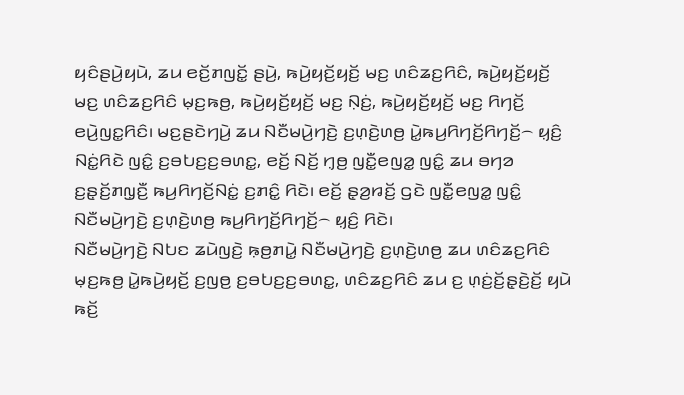ꤟꤢꤨꤔꤣꤧ꤬ꤟꤣꤧ, ꤘꤣ ꤕꤢꤩ꤬ꤊꤜꤢꤩ꤭ ꤔꤣꤧ꤬, ꤒꤣꤧ꤬ꤟꤢꤩ꤬ꤟꤢꤩ꤬ ꤗꤢ꤬ ꤛꤢꤨꤘꤢ꤬ꤖꤢꤨ, ꤒꤣꤧ꤬ꤟꤢꤩ꤬ꤟꤢꤩ꤬ ꤗꤢ꤬ ꤛꤢꤨꤘꤢ꤬ꤖꤢꤨ ꤗ꤫ꤢ꤬ꤒꤥ꤬, ꤒꤣꤧ꤬ꤟꤢꤩ꤬ꤟꤢꤩ꤬ ꤗꤢ꤬ ꤡ꤫ꤢꤦ꤬, ꤒꤣꤧ꤬ꤟꤢꤩ꤬ꤟꤢꤩ꤬ ꤗꤢ꤬ ꤖꤚꤢꤩ꤬ ꤕꤣꤧ꤬ꤜꤢ꤭ꤖꤢꤨ꤯ ꤗꤢ꤬ꤔꤢꤧꤚꤣꤧ꤬ ꤘꤣ ꤡꤢꤪꤗꤣꤧ꤬ꤚꤢꤧ꤬ ꤢ꤬ꤛ꤫ꤢꤧ꤬ꤛꤥ꤬ ꤣꤧ꤭ꤒꤣ꤬ꤖꤚꤢꤩ꤬ꤖꤚꤢꤩ꤬꤮ ꤟ꤫ꤢꤨ꤬ ꤡꤢꤦ꤭ꤖꤢꤧ ꤜꤢꤨ꤭ ꤢ꤬ꤋꤝꤢ꤬ꤢ꤬ꤋꤛꤢ꤭, ꤕꤢꤩ꤬ ꤡꤢꤩ꤬ ꤚ꤫ꤥ꤬ ꤜꤢꤪ꤭ꤕꤜꤤ꤭ ꤜꤢꤨ꤭ ꤘꤣ ꤋꤚꤤ ꤢ꤬ꤔ꤫ꤢꤩ꤬ꤊꤜ꤫ꤢꤪ꤬ ꤒꤣ꤬ꤖꤚꤢꤩ꤬ꤡꤢꤦ꤭ ꤢ꤬ꤊꤢꤨ꤭ ꤖꤢꤧ꤯ ꤕꤢꤩ꤬ ꤔ꤫ꤤ꤬ꤙꤢꤩ꤬ ꤞꤢꤧ ꤜꤢꤪ꤭ꤕꤜꤤ꤭ ꤜꤢꤨ꤭ ꤡꤢꤪꤗꤣꤧ꤬ꤚꤢꤧ꤬ ꤢ꤬ꤛ꤫ꤢꤧ꤬ꤛꤥ꤬ ꤒꤣ꤬ꤖꤚꤢꤩ꤬ꤖꤚꤢꤩ꤬꤮ ꤟ꤫ꤢꤨ꤬ ꤖꤢꤧ꤯
ꤡꤢꤪꤗꤣꤧ꤬ꤚꤢꤧ꤬ ꤡꤝꤢ ꤘꤣꤧꤜꤢꤧ꤬ ꤒ꤫ꤥ꤬ꤊꤣꤧ꤭ ꤡꤢꤪꤗꤣꤧ꤬ꤚꤢꤧ꤬ ꤢ꤬ꤛ꤫ꤢꤧ꤬ꤛꤥ꤬ ꤘꤣ ꤛꤢꤨꤘꤢ꤬ꤖꤢꤨ ꤗ꤫ꤢ꤬ꤒꤥ꤬ ꤣꤧ꤭ꤒꤣꤧ꤬ꤟꤢꤩ꤬ ꤢ꤬ꤜꤥ꤬ ꤢ꤬ꤋꤝꤢ꤬ꤢ꤬ꤋꤛꤢ꤭, ꤛꤢꤨꤘꤢ꤬ꤖꤢꤨ ꤘꤣ ꤢ꤬ ꤛ꤫ꤢꤦ꤬ꤢꤩ꤬ꤔ꤫ꤢꤧ꤬ꤢꤩ꤬ ꤟꤣꤧ ꤒꤢꤩ꤬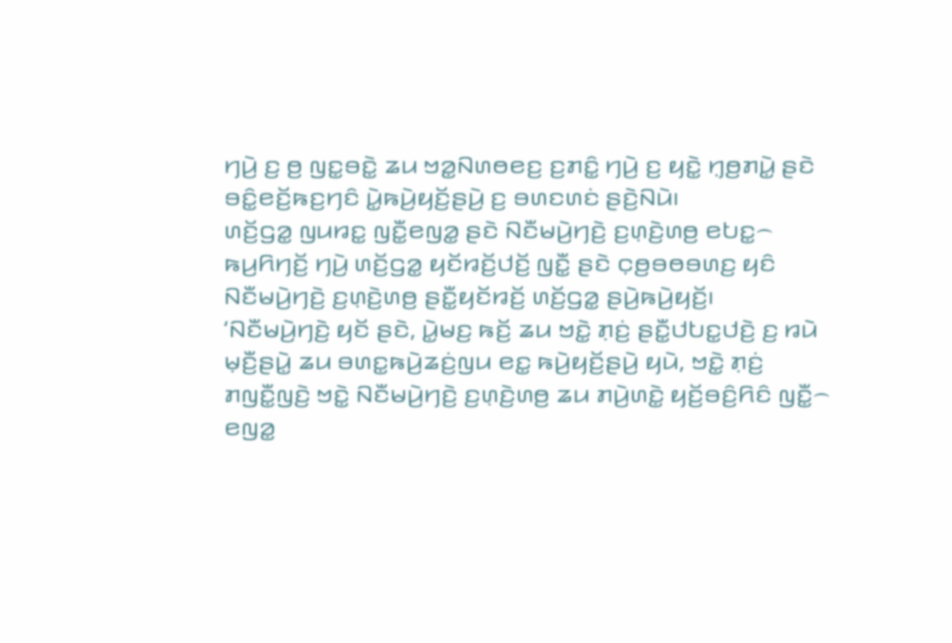ꤚꤣꤧ꤬ ꤢ꤬ ꤥ꤬ ꤜꤢ꤭ꤋꤢꤧ꤭ ꤘꤣ ꤠꤤ꤭ꤡꤛꤥꤕꤢ꤬ ꤢ꤬ꤊꤢꤨ꤭ ꤚꤣꤧ꤬ ꤢ꤬ ꤟꤢꤧ꤭ ꤚ꤫ꤥ꤬ꤊꤣꤧ꤭ ꤔꤢꤧ ꤋꤢꤨ꤭ꤕꤢꤩ꤬ꤒꤢ꤬ꤚꤢꤨ ꤣꤧ꤭ꤒꤣꤧ꤬ꤟꤢꤩ꤬ꤔꤣꤧ꤬ ꤢ꤬ ꤋꤛꤢꤛꤢꤦ ꤔꤢꤧ꤬ꤡꤣꤧ꤯
ꤛꤢꤩ꤬ꤞꤤ꤭ ꤜꤣꤙꤢ꤭ ꤜꤢꤪ꤭ꤕꤜꤤ꤭ ꤔꤢꤧ ꤡꤢꤪꤗꤣꤧ꤬ꤚꤢꤧ꤬ ꤢ꤬ꤛ꤫ꤢꤧ꤬ꤛꤥ꤬ ꤕꤝꤢ꤭꤮ ꤒꤣ꤬ꤖꤚꤢꤩ꤬ ꤚꤣꤧ꤬ ꤛꤢꤩ꤬ꤞꤤ꤭ ꤟꤢꤩꤙꤢꤩ꤬ꤓꤢꤩ꤬ ꤜꤢꤪ꤭ ꤔꤢꤧ ꤍ꤫ꤥ꤬ꤋꤥꤋꤛꤢ꤬ ꤟꤢꤨ ꤡꤢꤪꤗꤣꤧ꤬ꤚꤢꤧ꤬ ꤢ꤬ꤛ꤫ꤢꤧ꤬ꤛꤥ꤬ ꤔꤢꤪ꤭ꤟꤢꤩꤙꤢꤩ꤬ ꤛꤢꤩ꤬ꤞꤤ꤭ ꤔꤣꤧ꤬ꤒꤣꤧ꤬ꤟꤢꤩ꤬꤯
‘ꤡꤢꤪꤗꤣꤧ꤬ꤚꤢꤧ꤬ ꤟꤢꤩ ꤔꤢꤧ, ꤣꤧ꤭ꤗꤢ꤬ ꤒꤢꤩ꤬ ꤘꤣ ꤠꤢꤧ꤭ ꤊ꤫ꤢꤦ꤬ ꤔꤢꤪ꤭ꤓꤝꤢ꤭ꤓꤢꤧ꤬ ꤢ꤬ ꤙꤣꤧ ꤗ꤫ꤢꤪ꤬ꤔꤣꤧ꤭ ꤘꤣ ꤋꤛꤢ꤭ꤒꤣꤧ꤬ꤘꤢꤦ꤬ꤜꤣ ꤕꤢ꤭ ꤒꤣꤧ꤬ꤟꤢꤩ꤬ꤔꤣꤧ꤬ ꤟꤣꤧ, ꤠꤢꤧ꤭ ꤊ꤫ꤢꤦ꤬ ꤊꤜꤢꤪ꤭ꤜꤢꤧ꤬ ꤠꤢꤧ꤭ ꤡꤢꤪꤗꤣꤧ꤬ꤚꤢꤧ꤬ ꤢ꤬ꤛ꤫ꤢꤧ꤬ꤛꤥ꤬ ꤘꤣ ꤊꤣꤧ꤬ꤛꤢꤧ꤭ ꤟꤢꤩ꤬ꤋꤢꤨ꤬ꤖꤢꤨ ꤜꤢꤪ꤭꤮ ꤕꤜꤤ꤭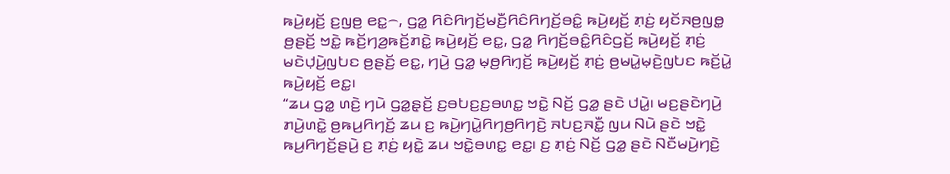ꤒꤣꤧ꤬ꤟꤢꤩ꤬ ꤢ꤬ꤜꤥ꤬ ꤕꤢ꤭꤮, ꤞꤤ꤭ ꤖꤢꤨꤖꤚꤢꤩ꤬ꤗꤢꤪ꤬ꤖꤢꤨꤖꤚꤢꤩ꤬ꤋꤢꤨ꤭ ꤒꤣꤧ꤬ꤟꤢꤩ꤬ ꤊ꤫ꤢꤦ꤬ ꤟꤢꤩꤏꤥ꤬ꤜꤥ꤭ ꤥ꤬ꤔꤢꤩ꤬ ꤠꤢꤧ꤭ ꤒꤢꤩ꤬ꤚꤤ꤬ꤒꤢꤩ꤬ꤊꤢꤧ꤭ ꤒꤣꤧ꤬ꤟꤢꤩ꤬ ꤕꤢ꤭, ꤞꤤ꤭ ꤖꤚꤢꤩ꤬ꤋꤢꤨ꤭ꤖꤢꤨꤞꤢꤩ꤬ ꤒꤣꤧ꤬ꤟꤢꤩ꤬ ꤊ꤫ꤢꤦ꤬ ꤗꤢꤧꤓ꤫ꤣꤧ꤬ꤜꤝꤢ ꤥ꤬ꤔꤢꤩ꤬ ꤕꤢ꤭, ꤚꤣꤧ꤬ ꤞꤤ꤭ ꤗ꤫ꤥ꤬ꤖꤚ꤫ꤢꤩ꤬ ꤒꤣꤧ꤬ꤟꤢꤩ꤬ ꤊ꤫ꤢꤦ꤬ ꤥ꤬ꤗꤣꤧ꤭ꤗ꤫ꤢꤧ꤬ꤜꤝꤢ ꤒꤢꤩ꤬ꤣꤧ꤭ ꤒꤣꤧ꤬ꤟꤢꤩ꤬ ꤕꤢ꤭꤯
“ꤘꤣ ꤞꤤ꤭ ꤛꤢꤧ꤬ ꤚꤣꤧ ꤞꤤ꤭ꤔ꤫ꤢꤩ꤬ ꤢ꤬ꤋꤝꤢ꤬ꤢ꤬ꤋꤛꤢ꤭ ꤠꤢꤧ꤭ ꤡꤢꤩ꤬ ꤞꤤ꤭ ꤔꤢꤧ ꤓꤣꤧ꤭꤯ ꤗꤢ꤬ꤔꤢꤧꤚꤣꤧ꤬ ꤊꤣꤧ꤬ꤛꤢꤧ꤭ ꤥ꤬ꤒꤣ꤬ꤖꤚꤢꤩ꤬ ꤘꤣ ꤢ꤬ ꤒꤣꤧ꤬ꤚꤣꤧ꤭ꤖꤚꤥ꤬ꤖꤚꤢꤧ꤬ ꤏꤝꤢ꤬ꤏꤢꤪ꤭ ꤜꤣ ꤡꤣꤧ ꤔꤢꤧ ꤠꤢꤧ꤭ ꤒꤣ꤬ꤖꤚꤢꤩ꤬ꤔꤣꤧ꤬ ꤢ꤬ ꤊ꤫ꤢꤦ꤬ ꤟꤢꤧ꤭ ꤘꤣ ꤠꤢꤧ꤭ꤋꤛꤢ꤭ ꤕꤢ꤭꤯ ꤢ꤬ ꤊ꤫ꤢꤦ꤬ ꤡꤢꤩ꤬ ꤞꤤ꤭ ꤔꤢꤧ ꤡꤢꤪꤗꤣꤧ꤬ꤚꤢꤧ꤬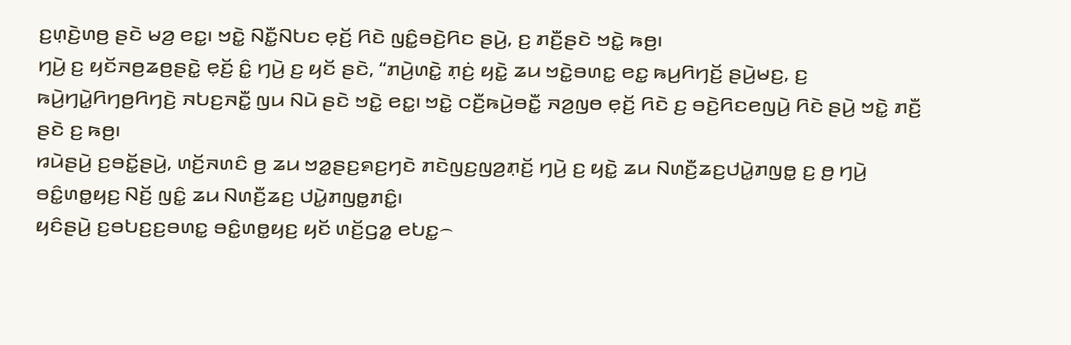ꤢ꤬ꤛ꤫ꤢꤧ꤬ꤛꤥ꤬ ꤔꤢꤧ ꤗꤤ꤬ ꤕꤢ꤭꤯ ꤠꤢꤧ꤭ ꤡꤢꤪ꤭ꤡꤝꤢ ꤕ꤫ꤢꤩ꤬ ꤖꤢꤧ ꤜꤢꤨ꤭ꤋꤢꤧ꤬ꤖꤢ ꤔꤣꤧ꤬, ꤢ꤬ ꤊꤢꤪ꤬ꤔꤢꤧ ꤠꤢꤧ꤭ ꤒꤥ꤬꤯
ꤚꤣꤧ꤬ ꤢ꤬ ꤟꤢꤩꤏꤥ꤬ꤘꤥ꤬ꤔꤢꤧ꤭ ꤕ꤫ꤢꤩ꤬ ꤢꤨ꤭ ꤚꤣꤧ꤬ ꤢ꤬ ꤟꤢꤩ ꤔꤢꤧ, “ꤊꤣꤧ꤬ꤛꤢꤧ꤭ ꤊ꤫ꤢꤦ꤬ ꤟꤢꤧ꤭ ꤘꤣ ꤠꤢꤧ꤭ꤋꤛꤢ꤭ ꤕꤢ꤭ ꤒꤣ꤬ꤖꤚꤢꤩ꤬ ꤔꤣꤧ꤬ꤗꤢ꤬, ꤢ꤬ ꤒꤣꤧ꤬ꤚꤣꤧ꤭ꤖꤚꤥ꤬ꤖꤚꤢꤧ꤬ ꤏꤝꤢ꤬ꤏꤢꤪ꤭ ꤜꤣ ꤡꤣꤧ ꤔꤢꤧ ꤠꤢꤧ꤭ ꤕꤢ꤭꤯ ꤠꤢꤧ꤭ ꤍꤢꤪ꤬ꤒꤣꤧ꤬ꤋꤢꤪ꤭ ꤏꤤ꤬ꤜꤥ ꤕ꤫ꤢꤩ꤬ ꤖꤢꤧ ꤢ꤬ ꤋꤢꤧ꤬ꤖꤢꤕꤜꤣꤧ꤬ ꤖꤢꤧ ꤔꤣꤧ꤬ ꤠꤢꤧ꤭ ꤊꤢꤪ꤬ ꤔꤢꤧ ꤢ꤬ ꤒꤥ꤬꤯
ꤙꤣꤧꤔꤣꤧ꤬ ꤢ꤬ꤋꤢꤩ꤭ꤔꤣꤧ꤬, ꤛꤢꤩ꤬ꤏꤛꤢꤨ ꤥ꤬ ꤘꤣ ꤠꤤ꤭ꤔꤢ꤬ꤎꤢ꤬ꤚꤢꤧ ꤊꤢꤧꤜꤢ꤬ꤜꤤ꤬ꤊ꤫ꤢꤩ꤬ ꤚꤣꤧ꤬ ꤢ꤬ ꤟꤢꤧ꤭ ꤘꤣ ꤡꤛꤢꤪ꤬ꤘꤢ꤬ꤓꤣꤧ꤭ꤊꤜꤥ꤭ ꤢ꤬ ꤥ꤬ ꤚꤣꤧ꤬ ꤋꤢꤨ꤭ꤛꤥ꤭ꤟꤢ꤬ ꤡꤢꤩ꤬ ꤜꤢꤨ꤭ ꤘꤣ ꤡꤛꤢꤪ꤬ꤘꤢ꤬ ꤓꤣꤧ꤭ꤊꤜꤥ꤭ꤊꤢꤨ꤭꤯
ꤟꤢꤨꤔꤣꤧ꤬ ꤢ꤬ꤋꤝꤢ꤬ꤢ꤬ꤋꤛꤢ꤭ ꤋꤢꤨ꤭ꤛꤥ꤭ꤟꤢ꤬ ꤟꤢꤩ ꤛꤢꤩ꤬ꤞꤤ꤭ ꤕꤝꤢ꤭꤮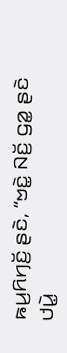ꤒꤣ꤬ꤖꤚꤢꤩ꤬ ꤔꤢꤧ, “ꤠꤢꤧ꤭ ꤡꤢꤩ꤬ ꤞꤤ꤭ ꤔꤢꤧ ꤓꤣꤧ꤭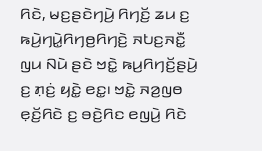ꤖꤢꤧ, ꤗꤢ꤬ꤔꤢꤧꤚꤣꤧ꤬ ꤖꤚꤢꤩ꤬ ꤘꤣ ꤢ꤬ ꤒꤣꤧ꤬ꤚꤣꤧ꤭ꤖꤚꤥ꤬ꤖꤚꤢꤧ꤬ ꤏꤝꤢ꤬ꤏꤢꤪ꤭ ꤜꤣ ꤡꤣꤧ ꤔꤢꤧ ꤠꤢꤧ꤭ ꤒꤣ꤬ꤖꤚꤢꤩ꤬ꤔꤣꤧ꤬ ꤢ꤬ ꤊ꤫ꤢꤦ꤬ ꤟꤢꤧ꤭ ꤕꤢ꤭꤯ ꤠꤢꤧ꤭ ꤏꤤ꤬ꤜꤥ ꤕ꤫ꤢꤩ꤬ꤖꤢꤧ ꤢ꤬ ꤋꤢꤧ꤬ꤖꤢ ꤕꤜꤣꤧ꤬ ꤖꤢꤧ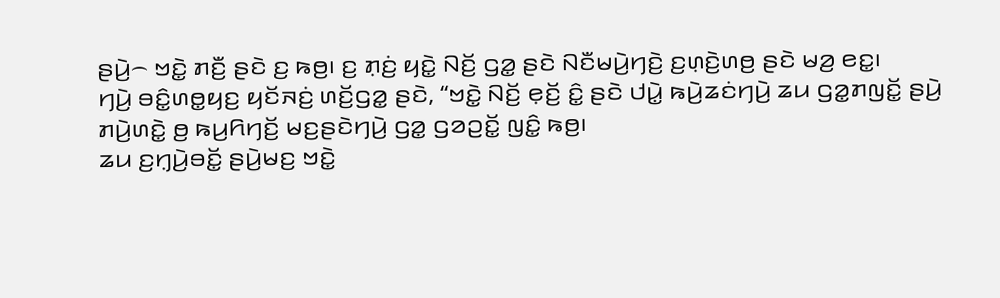ꤔꤣꤧ꤬꤮ ꤠꤢꤧ꤭ ꤊꤢꤪ꤬ ꤔꤢꤧ ꤢ꤬ ꤒꤥ꤬꤯ ꤢ꤬ ꤊ꤫ꤢꤦ꤬ ꤟꤢꤧ꤭ ꤡꤢꤩ꤬ ꤞꤤ꤭ ꤔꤢꤧ ꤡꤢꤪꤗꤣꤧ꤬ꤚꤢꤧ꤬ ꤢ꤬ꤛ꤫ꤢꤧ꤬ꤛꤥ꤬ ꤔꤢꤧ ꤗꤤ꤬ ꤕꤢ꤭꤯
ꤚꤣꤧ꤬ ꤋꤢꤨ꤭ꤛꤥ꤭ꤟꤢ꤬ ꤟꤢꤩꤏꤢꤦ꤬ ꤛꤢꤩ꤬ꤞꤤ꤭ ꤔꤢꤧ, “ꤠꤢꤧ꤭ ꤡꤢꤩ꤬ ꤕ꤫ꤢꤩ꤬ ꤢꤨ꤭ ꤔꤢꤧ ꤓꤣꤧ꤭ ꤒꤣꤧ꤬ꤘꤢꤦꤚꤣꤧ꤬ ꤘꤣ ꤞꤤ꤭ꤊꤜꤢꤩ꤭ ꤔꤣꤧ꤬ ꤊꤣꤧ꤬ꤛꤢꤧ꤭ ꤥ꤬ ꤒꤣ꤬ꤖꤚꤢꤩ꤬ ꤗꤢ꤬ꤔꤢꤧꤚꤣꤧ꤬ ꤞꤤ꤭ ꤞꤤꤑꤢꤩ꤭ ꤜꤢꤨ꤭ ꤒꤥ꤬꤯
ꤘꤣ ꤢ꤬ꤚ꤫ꤣꤧ꤬ꤋꤢꤩ꤭ ꤔꤣꤧ꤬ꤗꤢ꤬ ꤠꤢꤧ꤭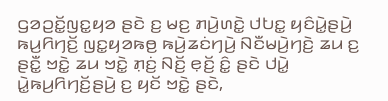ꤞꤤꤑꤢꤩ꤭ꤜꤢ꤭ꤟꤤ ꤔꤢꤧ ꤢ꤬ ꤗꤢ꤬ ꤊꤣꤧ꤬ꤛꤢꤧ꤭ ꤓꤝꤢ꤭ ꤟꤢꤨꤣꤧ꤭ꤔꤣꤧ꤬ ꤒꤣ꤬ꤖꤚꤢꤩ꤬ ꤜꤢ꤭ꤟꤤꤒꤥ꤬ ꤒꤣꤧ꤬ꤘꤢꤦꤚꤣꤧ꤬ ꤡꤢꤪꤗꤣꤧ꤬ꤚꤢꤧ꤬ ꤘꤣ ꤢ꤬ ꤔꤢꤪ꤭ ꤠꤢꤧ꤭ ꤘꤣ ꤠꤢꤧ꤭ ꤊ꤫ꤢꤦ꤬ ꤡꤢꤩ꤬ ꤕ꤫ꤢꤩ꤬ ꤢꤨ꤭ ꤔꤢꤧ ꤓꤣꤧ꤭ ꤣꤧ꤭ꤒꤣ꤬ꤖꤚꤢꤩ꤬ꤔꤣꤧ꤬ ꤢ꤬ ꤟꤢꤩ ꤠꤢꤧ꤭ ꤔꤢꤧ,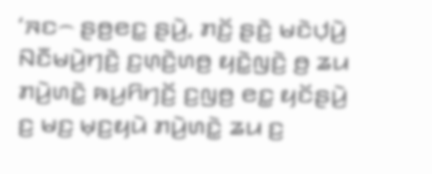‘ꤏꤢ꤮ ꤔꤥ꤬ꤕꤢ꤭ ꤔꤣꤧ꤬, ꤊꤢꤩ꤬ ꤔꤢꤧ꤬ ꤗꤢꤧꤓ꤫ꤣꤧ꤬ ꤡꤢꤪꤗꤣꤧ꤬ꤚꤢꤧ꤬ ꤢ꤬ꤛ꤫ꤢꤧ꤬ꤛꤥ꤬ ꤟꤢꤧ꤭ꤜꤢꤧ꤬ ꤥ꤬ ꤘꤣ ꤊꤣꤧ꤬ꤛꤢꤧ꤭ ꤒꤣ꤬ꤖꤚꤢꤩ꤬ ꤢ꤬ꤜꤥ꤬ ꤕꤢ꤭ ꤟꤢꤩꤔꤣꤧ꤬ ꤢ꤬ ꤗꤢ꤬ ꤗ꤫ꤢ꤬ꤟꤣꤧ ꤊꤣꤧ꤬ꤛꤢꤧ꤭ ꤘꤣ ꤢ꤬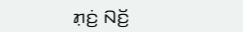ꤊ꤫ꤢꤦ꤬ ꤡꤢꤩ꤬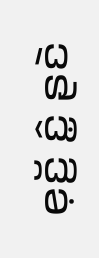ꤕ꤫ꤢꤩ꤬ ꤢꤨ꤭ ꤔꤢꤧ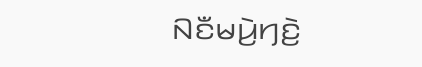ꤡꤢꤪꤗꤣꤧ꤬ꤚꤢꤧ꤬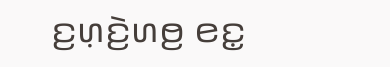ꤢ꤬ꤛ꤫ꤢꤧ꤬ꤛꤥ꤬ ꤕꤢ꤭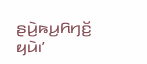ꤔꤣꤧ꤬ꤒꤣ꤬ꤖꤚꤢꤩ꤬ ꤟꤣꤧ꤯’